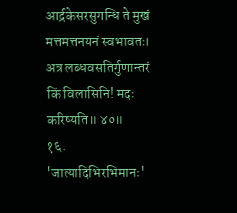आर्द्रकेसरसुगन्धि ते मुखं मत्तमत्तनयनं स्वभावतः।
अत्र लब्धवसतिर्गुणान्तरं किं विलासिनि! मदः करिष्यति॥ ४०॥
१६. 'जात्यादिभिरभिमानः'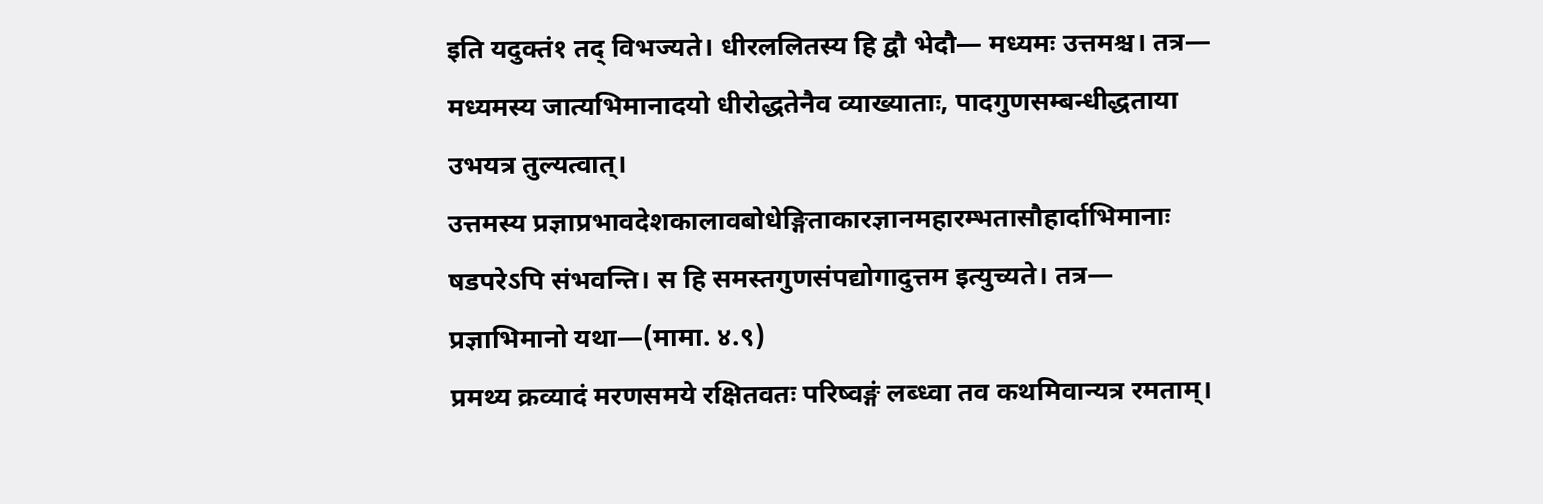इति यदुक्तं१ तद् विभज्यते। धीरललितस्य हि द्वौ भेदौ— मध्यमः उत्तमश्च। तत्र— मध्यमस्य जात्यभिमानादयो धीरोद्धतेनैव व्याख्याताः, पादगुणसम्बन्धीद्धताया उभयत्र तुल्यत्वात्।
उत्तमस्य प्रज्ञाप्रभावदेशकालावबोधेङ्गिताकारज्ञानमहारम्भतासौहार्दाभिमानाः षडपरेऽपि संभवन्ति। स हि समस्तगुणसंपद्योगादुत्तम इत्युच्यते। तत्र—
प्रज्ञाभिमानो यथा—(मामा. ४.९)
प्रमथ्य क्रव्यादं मरणसमये रक्षितवतः परिष्वङ्गं लब्ध्वा तव कथमिवान्यत्र रमताम्।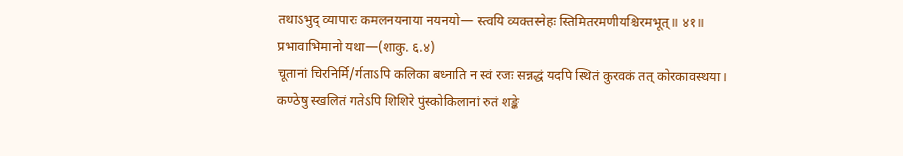तथाऽभुद् व्यापारः कमलनयनाया नयनयो— स्त्वयि व्यक्तस्नेहः स्तिमितरमणीयश्चिरमभूत्॥ ४१॥
प्रभावाभिमानो यथा—(शाकु. ६.४)
चूतानां चिरनिर्मि/र्गताऽपि कलिका बध्नाति न स्वं रजः सन्नद्धं यदपि स्थितं कुरवकं तत् कोरकावस्थया।
कण्ठेषु स्खलितं गतेऽपि शिशिरे पुंस्कोकिलानां रुतं शङ्के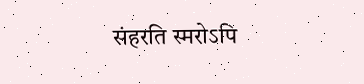संहरति स्मरोऽपि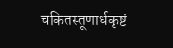चकितस्तूणार्धकृष्टं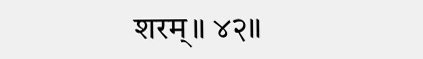शरम्॥ ४२॥